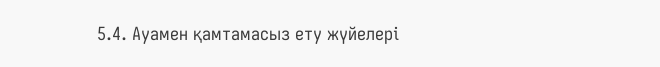5.4. Ауамен қамтамасыз ету жүйелері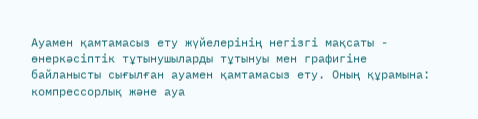Ауамен қамтамасыз ету жүйелерінің негізгі мақсаты - өнеркәсіптік тұтынушыларды тұтынуы мен графигіне байланысты сығылған ауамен қамтамасыз ету. Оның құрамына: компрессорлық және ауа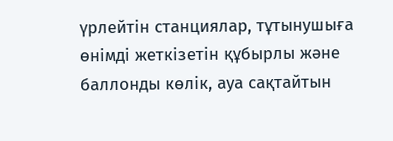үрлейтін станциялар, тұтынушыға өнімді жеткізетін құбырлы және баллонды көлік, ауа сақтайтын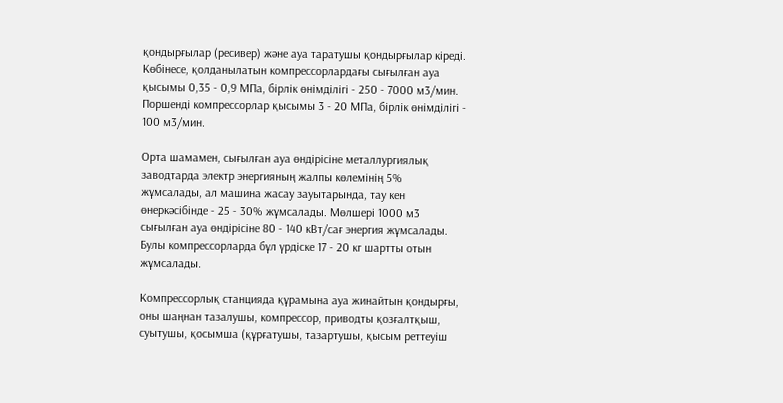қондырғылар (ресивер) және ауа таратушы қондырғылар кіреді. Көбінесе, қолданылатын компрессорлардағы сығылған ауа қысымы 0,35 - 0,9 МПа, бірлік өнімділігі - 250 - 7000 м3/мин. Поршенді компрессорлар қысымы 3 - 20 МПа, бірлік өнімділігі - 100 м3/мин.

Орта шамамен, сығылған ауа өндірісіне металлургиялық заводтарда электр энергияның жалпы көлемінің 5% жұмсалады, ал машина жасау зауытарында, тау кен өнеркәсібінде - 25 - 30% жұмсалады. Мөлшері 1000 м3 сығылған ауа өндірісіне 80 - 140 кВт/сағ энергия жұмсалады. Булы компрессорларда бұл үрдіске 17 - 20 кг шартты отын жұмсалады.

Компрессорлық станцияда құрамына ауа жинайтын қондырғы, оны шаңнан тазалушы, компрессор, приводты қозғалтқыш, суытушы, қосымша (құрғатушы, тазартушы, қысым реттеуіш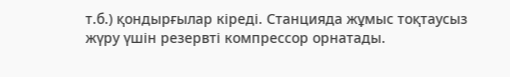т.б.) қондырғылар кіреді. Станцияда жұмыс тоқтаусыз жүру үшін резервті компрессор орнатады.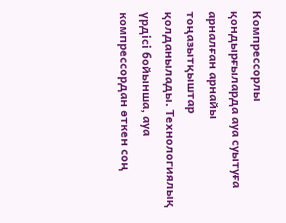Компрессорлы қондырғыларда ауа суытуға арналған арнайы тоңазытқыштар қолданылады. Технологиялық үрдісі бойынша, ауа компрессордан өткен соң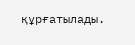құрғатылады.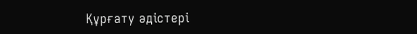Құрғату әдістері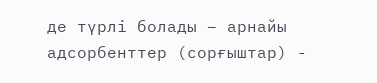де түрлі болады – арнайы адсорбенттер (сорғыштар) -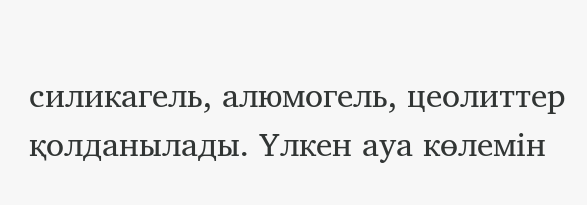силикагель, алюмогель, цеолиттер қолданылады. Үлкен ауа көлемін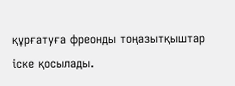құрғатуға фреонды тоңазытқыштар іске қосылады.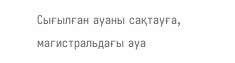Сығылған ауаны сақтауға, магистральдағы ауа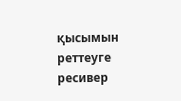қысымын реттеуге ресивер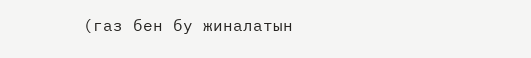(газ бен бу жиналатын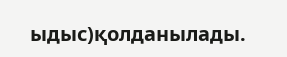ыдыс)қолданылады.